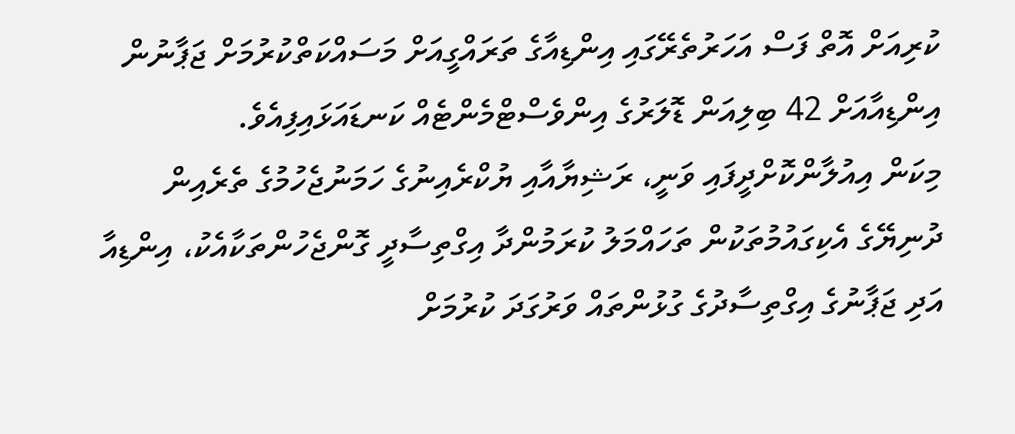ކުރިއަށް އޮތް ފަސް އަހަރުތެރޭގައި އިންޑިއާގެ ތަރައްގީއަށް މަސައްކަތްކުރުމަށް ޖަޕާނުން އިންޑިއާއަށް 42 ބިލިއަން ޑޮލަރުގެ އިންވެސްޓްމެންޓެއް ކަނޑައަޅައިފިއެވެ.
މިކަން އިއުލާންކޮށްދީފައި ވަނީ، ރަޝިޔާއާއި ޔުކްރެއިނުގެ ހަމަނުޖެހުމުގެ ތެރެއިން ދުނިޔޭގެ އެކިގައުމުތަކުން ތަހައްމަލު ކުރަމުންދާ އިގްތިސާދީ ގޮންޖެހުންތަކާއެކު، އިންޑިއާ އަދި ޖަޕާނުގެ އިގްތިސާދުގެ ގުޅުންތައް ވަރުގަދަ ކުރުމަށް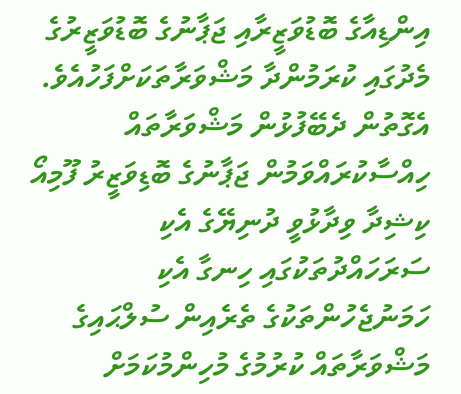އިންޑިއާގެ ބޮޑުވަޒީރާއި ޖަޕާނުގެ ބޮޑުވަޒީރުގެ މެދުގައި ކުރަމުންދާ މަޝްވަރާތަކަށްފަހުއެވެ.
އެގޮތުން ދެބޭފުޅުން މަޝްވަރާތައް ހިއްސާކުރައްވަމުން ޖަޕާނުގެ ބޮޑިވަޒީރު ފޫމިއޯ ކިޝިދާ ވިދާޅުވީ ދުނިޔޭގެ އެކި ސަރަހައްދުތަކުގައި ހިނގާ އެކި ހަމަނުޖެހުންތަކުގެ ތެރެއިން ސުލްޙައިގެ މަޝްވަރާތައް ކުރުމުގެ މުހިންމުކަމަށް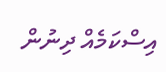އިސްކަމެއް ދިނުން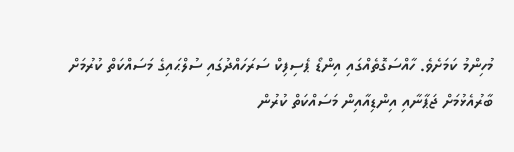މުހިންމު ކަމަށެވެ. ހާއްސަގޮތެއްގައި އިންޑޯ ޕެސިފިކް ސަރަހައްދުގައި ސުލްޙައިގެ މަސައްކަތް ކުރުމަށް ބާރުއެޅުމަށް ޖަޕާނާއި އިންޑިއާއިން މަސައްކަތް ކުރުން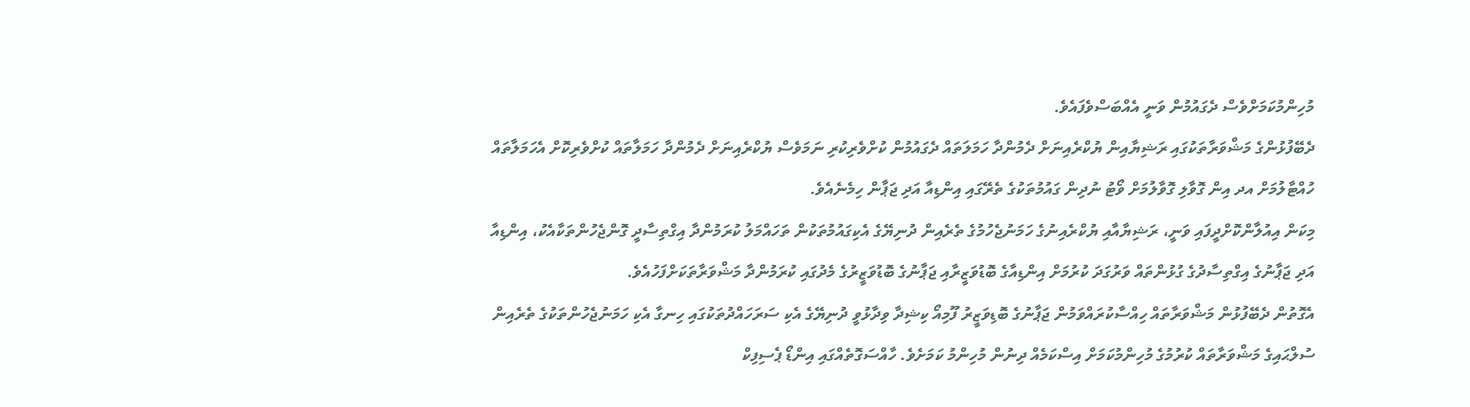މުހިންމުކަމަށްވެސް ދެގައުމުން ވަނީ އެއްބަސްވެފައެވެ.
ދެބޭފުޅުންގެ މަޝްވަރާތަކުގައި ރަޝިޔާއިން ޔުކްރެއިނަށް ދެމުންދާ ހަމަލަތައް ދެގައުމުން ކުށްވެރިކުރި ނަމަވެސް ޔުކްރެއިނަށް ދެމުންދާ ހަމަލާތައް ކުށްވެރިކޮށް އެހަމަލާތައް ހުއްޓާލުމަށް އދ އިން ގޮވާލި ގޮވާލުމަށް ވޯޓު ނުދިން ގައުމުތަކުގެ ތެރޭގައި އިންޑިއާ އަދި ޖަޕާން ހިމެނެއެވެ.
މިކަން އިއުލާންކޮށްދީފައި ވަނީ، ރަޝިޔާއާއި ޔުކްރެއިނުގެ ހަމަނުޖެހުމުގެ ތެރެއިން ދުނިޔޭގެ އެކިގައުމުތަކުން ތަހައްމަލު ކުރަމުންދާ އިގްތިސާދީ ގޮންޖެހުންތަކާއެކު، އިންޑިއާ އަދި ޖަޕާނުގެ އިގްތިސާދުގެ ގުޅުންތައް ވަރުގަދަ ކުރުމަށް އިންޑިއާގެ ބޮޑުވަޒީރާއި ޖަޕާނުގެ ބޮޑުވަޒީރުގެ މެދުގައި ކުރަމުންދާ މަޝްވަރާތަކަށްފަހުއެވެ.
އެގޮތުން ދެބޭފުޅުން މަޝްވަރާތައް ހިއްސާކުރައްވަމުން ޖަޕާނުގެ ބޮޑިވަޒީރު ފޫމިއޯ ކިޝިދާ ވިދާޅުވީ ދުނިޔޭގެ އެކި ސަރަހައްދުތަކުގައި ހިނގާ އެކި ހަމަނުޖެހުންތަކުގެ ތެރެއިން ސުލްޙައިގެ މަޝްވަރާތައް ކުރުމުގެ މުހިންމުކަމަށް އިސްކަމެއް ދިނުން މުހިންމު ކަމަށެވެ. ހާއްސަގޮތެއްގައި އިންޑޯ ޕެސިފިކް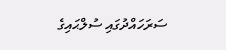ސަރަހައްދުގައި ސުލްޙައިގެ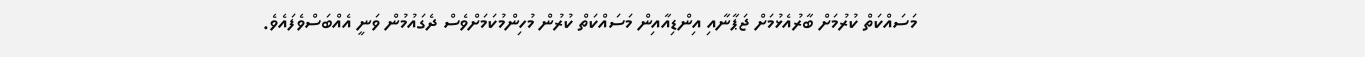މަސައްކަތް ކުރުމަށް ބާރުއެޅުމަށް ޖަޕާނާއި އިންޑިއާއިން މަސައްކަތް ކުރުން މުހިންމުކަމަށްވެސް ދެގައުމުން ވަނީ އެއްބަސްވެފައެވެ.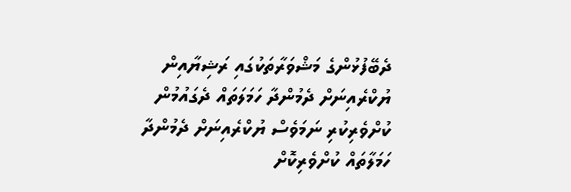ދެބޭފުޅުންގެ މަޝްވަރާތަކުގައި ރަޝިޔާއިން ޔުކްރެއިނަށް ދެމުންދާ ހަމަލަތައް ދެގައުމުން ކުށްވެރިކުރި ނަމަވެސް ޔުކްރެއިނަށް ދެމުންދާ ހަމަލާތައް ކުށްވެރިކޮށް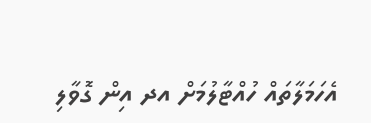އެހަމަލާތައް ހުއްޓާލުމަށް އދ އިން ގޮވާލި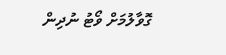ގޮވާލުމަށް ވޯޓު ނުދިން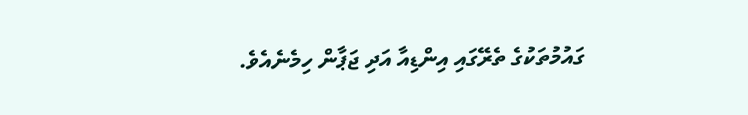ގައުމުތަކުގެ ތެރޭގައި އިންޑިއާ އަދި ޖަޕާން ހިމެނެއެވެ.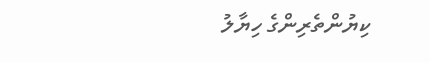ކިޔުންތެރިންގެ ހިޔާލު